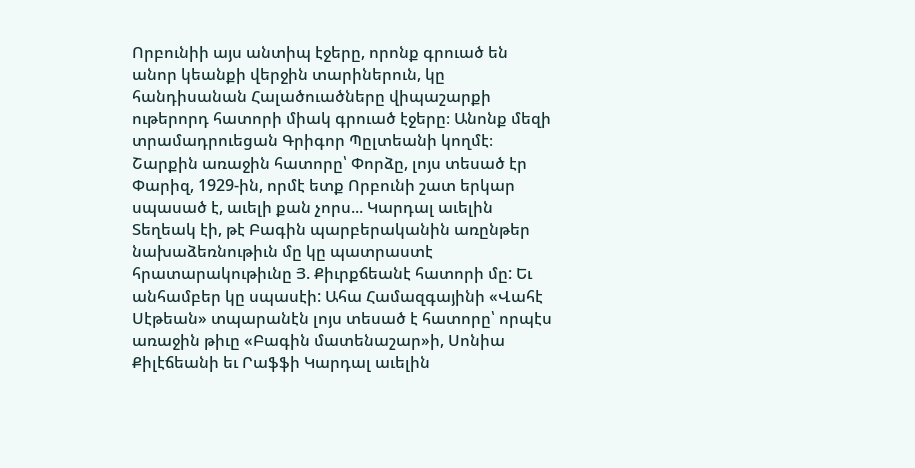Որբունիի այս անտիպ էջերը, որոնք գրուած են անոր կեանքի վերջին տարիներուն, կը հանդիսանան Հալածուածները վիպաշարքի ութերորդ հատորի միակ գրուած էջերը։ Անոնք մեզի տրամադրուեցան Գրիգոր Պըլտեանի կողմէ։ Շարքին առաջին հատորը՝ Փորձը, լոյս տեսած էր Փարիզ, 1929-ին, որմէ ետք Որբունի շատ երկար սպասած է, աւելի քան չորս... Կարդալ աւելին
Տեղեակ էի, թէ Բագին պարբերականին առընթեր նախաձեռնութիւն մը կը պատրաստէ հրատարակութիւնը Յ. Քիւրքճեանէ հատորի մը: Եւ անհամբեր կը սպասէի: Ահա Համազգայինի «Վահէ Սէթեան» տպարանէն լոյս տեսած է հատորը՝ որպէս առաջին թիւը «Բագին մատենաշար»ի, Սոնիա Քիլէճեանի եւ Րաֆֆի Կարդալ աւելին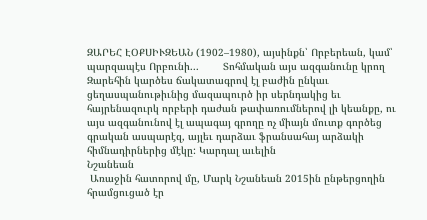ԶԱՐԵՀ ԷՕՔՍԻՒԶԵԱՆ (1902–1980), այսինքն՝ Որբերեան, կամ՝ պարզապէս Որբունի...        Տոհմական այս ազգանունը կրող Զարեհին կարծես ճակատագրով էլ բաժին ընկաւ ցեղասպանութիւնից մազապուրծ իր սերնդակից եւ հայրենազուրկ որբերի դաժան թափառումներով լի կեանքը, ու այս ազգանունով էլ ապագայ գրողը ոչ միայն մուտք գործեց գրական ասպարէզ, այլեւ դարձաւ ֆրանսահայ արձակի հիմնադիրներից մէկը: Կարդալ աւելին
Նշանեան
 Առաջին հատորով մը, Մարկ Նշանեան 2015ին ընթերցողին հրամցուցած էր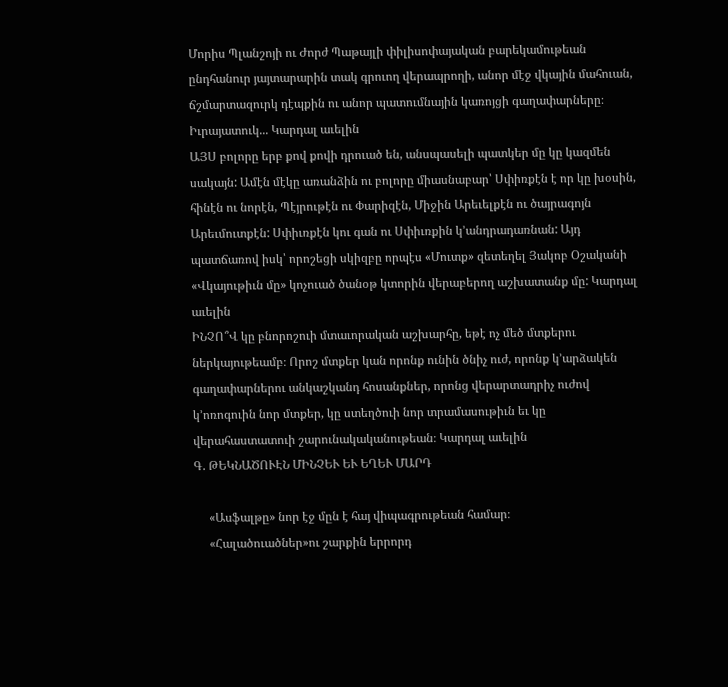Մորիս Պլանշոյի ու Ժորժ Պաթայլի փիլիսոփայական բարեկամութեան ընդհանուր յայտարարին տակ գրուող վերապրողի, անոր մէջ վկային մահուան, ճշմարտազուրկ դէպքին ու անոր պատումնային կառոյցի գաղափարները։ Իւրայատուկ... Կարդալ աւելին
ԱՅՍ բոլորը երբ քով քովի դրուած են, անսպասելի պատկեր մը կը կազմեն սակայն: Ամէն մէկը առանձին ու բոլորը միասնաբար՝ Սփիռքէն է որ կը խօսին, հինէն ու նորէն, Պէյրութէն ու Փարիզէն, Միջին Արեւելքէն ու ծայրագոյն Արեւմուտքէն: Սփիւռքէն կու գան ու Սփիւռքին կ’անդրադառնան: Այդ պատճառով իսկ՝ որոշեցի սկիզբը որպէս «Մուտք» զետեղել Յակոբ Օշականի «Վկայութիւն մը» կոչուած ծանօթ կտորին վերաբերող աշխատանք մը: Կարդալ աւելին
ԻՆՉՈ՞Վ կը բնորոշուի մտաւորական աշխարհը, եթէ ոչ մեծ մտքերու ներկայութեամբ։ Որոշ մտքեր կան որոնք ունին ծնիչ ուժ, որոնք կ՚արձակեն գաղափարներու անկաշկանդ հոսանքներ, որոնց վերարտադրիչ ուժով կ՚ոռոգուին նոր մտքեր, կը ստեղծուի նոր տրամասութիւն եւ կը վերահաստատուի շարունակականութեան։ Կարդալ աւելին
Գ. ԹԵԿՆԱԾՈՒԷՆ ՄԻՆՉԵՒ ԵՒ ԵՂԵՒ ՄԱՐԴ

     «Ասֆալթը» նոր էջ մըն է հայ վիպագրութեան համար։
     «Հալածուածներ»ու շարքին երրորդ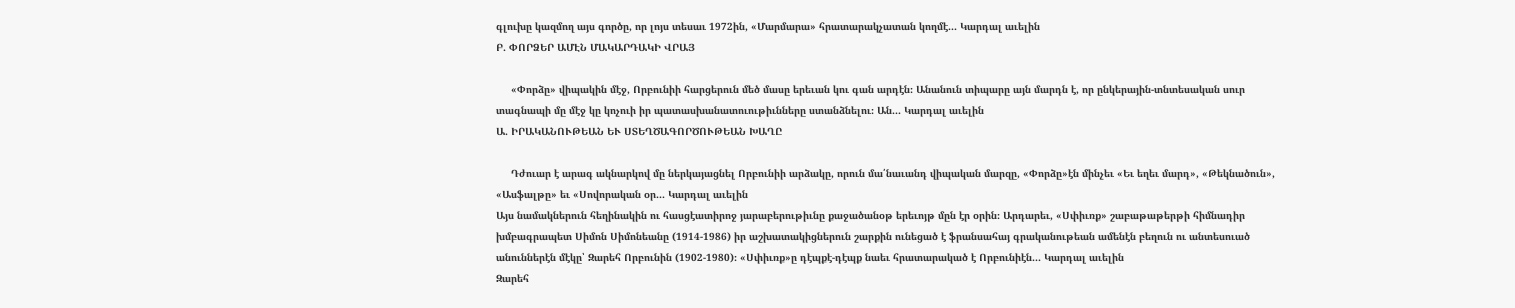գլուխը կազմող այս գործը, որ լոյս տեսաւ 1972ին, «Մարմարա» հրատարակչատան կողմէ... Կարդալ աւելին
Բ. ՓՈՐՁԵՐ ԱՄԷՆ ՄԱԿԱՐԴԱԿԻ ՎՐԱՅ

     «Փորձը» վիպակին մէջ, Որբունիի հարցերուն մեծ մասը երեւան կու գան արդէն։ Անանուն տիպարը այն մարդն է, որ ընկերային-տնտեսական սուր տագնապի մը մէջ կը կոչուի իր պատասխանատուութիւնները ստանձնելու։ Ան... Կարդալ աւելին
Ա. ԻՐԱԿԱՆՈՒԹԵԱՆ ԵՒ ՍՏԵՂԾԱԳՈՐԾՈՒԹԵԱՆ ԽԱՂԸ

     Դժուար է արագ ակնարկով մը ներկայացնել Որբունիի արձակը, որուն մա՛նաւանդ վիպական մարզը, «Փորձը»էն մինչեւ «Եւ եղեւ մարդ», «Թեկնածուն», «Ասֆալթը» եւ «Սովորական օր... Կարդալ աւելին
Այս նամակներուն հեղինակին ու հասցէատիրոջ յարաբերութիւնը քաջածանօթ երեւոյթ մըն էր օրին։ Արդարեւ, «Սփիւռք» շաբաթաթերթի հիմնադիր խմբագրապետ Սիմոն Սիմոնեանը (1914-1986) իր աշխատակիցներուն շարքին ունեցած է ֆրանսահայ գրականութեան ամենէն բեղուն ու անտեսուած անուններէն մէկը՝ Զարեհ Որբունին (1902-1980)։ «Սփիւռք»ը դէպքէ-դէպք նաեւ հրատարակած է Որբունիէն... Կարդալ աւելին
Զարեհ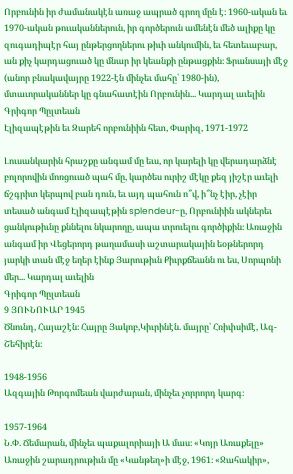Որբունին իր ժամանակէն առաջ ապրած գրող մըն է։ 1960-ական եւ 1970-ական թուականներուն, իր գործերուն ամենէն մեծ ալիքը կը զուգադիպէր հայ ընթերցողներու թիւի անկումին, եւ հետեւաբար, ան քիչ կարդացուած կը մնար իր կեանքի ընթացքին։ Ֆրանսայի մէջ (անոր բնակավայրը 1922-էն մինչեւ մահը՝ 1980-ին), մտաւորականներ կը գնահատէին Որբունին... Կարդալ աւելին
Գրիգոր Պըլտեան
Էլիզապէթին եւ Զարեհ որբունիին հետ, Փարիզ, 1971-1972

Լուսանկարին հրաշքը անգամ մը եւս, որ կարելի կը վերադարձնէ բոլորովին մոռցուած պահ մը, կարծես ուրիշ մէկը քեզ յիշէր աւելի ճշգրիտ կերպով բան դուն, եւ այդ պահուն ո՞վ, ի՞նչ էիր, չէիր տեսած անգամ Էլիզապէթին splendeur-ը, Որբունիին ակներեւ ցանկութիւնը քննելու նկարողը, ապա տրուելու գործիքին։ Առաջին անգամ իր Վեցերորդ թաղամասի աշտարակային եօթներորդ յարկի տան մէջ եղեր էինք Յարութիւն Քիւրքճեանն ու ես, Սորպոնի մեր... Կարդալ աւելին
Գրիգոր Պըլտեան
9 ՅՈՒՆՈՒԱՐ 1945
Ծնունդ, Հայաշէն։ Հայրը Յակոբ,Կիւրինէն. մայրը՝ Հռիփսիմէ, Ագ-Շեհիրէն։

1948-1956
Ազգային Թորգոմեան վարժարան, մինչեւ չորրորդ կարգ։

1957-1964
Ն.Փ. Ճեմարան, մինչեւ պաքալորիայի Ա մաս։ «Կոյր Առաքելը» Առաջին շարադրութիւն մը «Կանթեղ»ի մէջ, 1961։ «Ջահակիր»,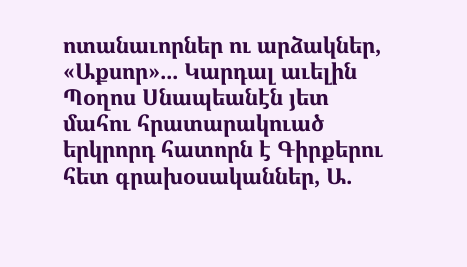ոտանաւորներ ու արձակներ, «Աքսոր»... Կարդալ աւելին
Պօղոս Սնապեանէն յետ մահու հրատարակուած երկրորդ հատորն է Գիրքերու հետ գրախօսականներ, Ա.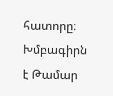հատորը։ Խմբագիրն է Թամար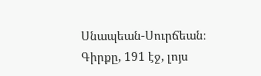Սնապեան-Սուրճեան։ Գիրքը, 191 էջ, լոյս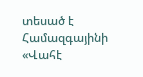տեսած է Համազգայինի «Վահէ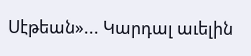Սէթեան»... Կարդալ աւելին